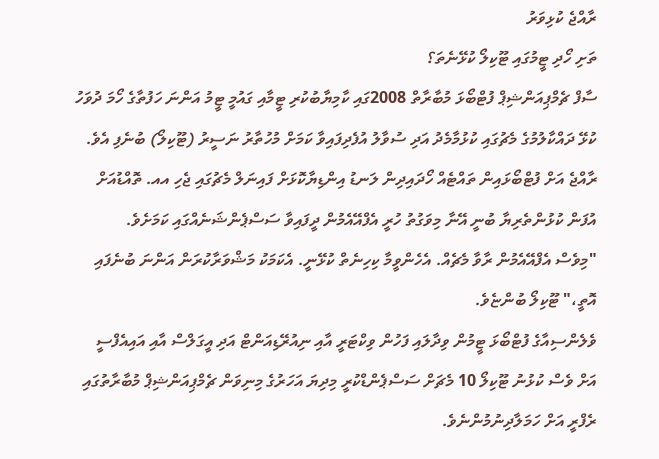ރާއްޖެ ކުޅިވަރު
ތަށި ހޯދި ޓީމުގައި ޓޫކިލޯ ކުޅޭނެތަ؟
ސާފް ޗެމްޕިއަންޝިޕް ފުޓްބޯޅަ މުބާރާތް 2008ގައި ކާމިޔާބުކުރި ޓީމާއި ގައުމީ ޓީމު އަންނަ ހަފުތާގެ ހޯމަ ދުވަހު ކުޅޭ ދައްކާލުމުގެ މެޗުގައި ކުޅުމާމެދު އަދި ސުވާލު އުފެދިފައިވާ ކަމަށް މުހުތާރު ނަސީރު (ޓޫކިލޯ) ބުނެފި އެވެ.
ރާއްޖެ އަށް ފުޓްބޯޅައިން ތައްޓެއް ހޯދައިދިން ލަނޑު އިންޑިޔާކޮޅަށް ފައިނަލް މެޗުގައި ޖެހި އއ. ތޮއްޑުއަށް އުފަން ކުޅުންތެރިޔާ ބުނީ އޭނާ މިވަގުތު ހުރީ އެފްއޭއެމުން ދީފައިވާ ސަސްޕެންޝަނެއްގައި ކަމަށެވެ.
"މިވެސް އެފްއޭއެމުން ރާވާ މެޗެއް. އެހެންވީމާ ކިހިނެތް ކުޅޭނީ. އެކަމަކު މަޝްވަރާކުރަން އަންނަ ބުނެފައި އޮތީ،" ޓޫކިލޯ ބުންޏެވެ.
ވެލެންސިއާގެ ފުޓްބޯޅަ ޓީމުން ވިދާލައި ފަހުން ވިކްޓަރީ އާއި ނިއުރޭޑިއަންޓް އަދި އީގަލްސް އާއި އައިއެފްސީ އަށް ވެސް ކުޅުނު ޓޫކިލޯ 10 މެޗަށް ސަސްޕެންޑްކުރީ މިދިޔަ އަހަރުގެ މިނިވަން ޗެމްޕިއަންޝިޕް މުބާރާތުގައި ރެފްރީ އަށް ހަމަލާދިނުމުންނެވެ.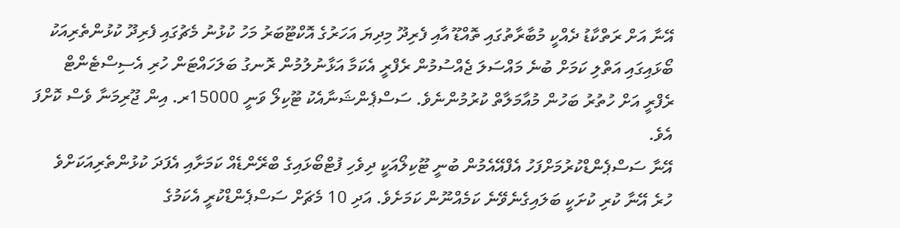އޭނާ އަށް ރަތްކާޑު ދެއްކީ މުބާރާތުގައި ތޮއްޑޫ އާއި ފެރިދޫ މިދިޔަ އަހަރުގެ އޮކްޓޫބަރު މަހު ކުޅުނު މެޗުގައި ފެރިދޫ ކުޅުންތެރިއަކު ބޯޅައިގައި އަތްލި ކަމަށް ބުނެ މައްސަލަ ޖެއްސުމުން ރެފްރީ އެކަމާ އަޅާނުލުމުން ރޮނގު ބަލަހައްޓަން ހުރި އެސިސްޓެންޓް ރެފްރީ އަށް ހުތުރު ބަހުން މުއާމަލާތް ކުރުމުންނެވެ. ސަސްޕެންޝަނާއެކު ޓޫކިލޯ ވަނީ 15000ރ. އިން ޖޫރިމަނާ ވެސް ކޮށްފަ އެވެ.
އޭނާ ސަސްޕެންޑްކުރުމަށްފަހު އެފްއޭއެމުން ބުނީ ޓޫކިލޯއަކީ ދިވެހި ފުޓްބޯޅައިގެ ބްރޭންޑެއް ކަމަށާއި އެފަދަ ކުޅުންތެރިއަކަށްވެ ހުރެ އޭނާ ކުރި ކުށަކީ ބަލައިގެނެވޭނެ ކަމެއްނޫން ކަމަށެވެ. އަދި 10 މެޗަށް ސަސްޕެންޑްކުރީ އެކަމުގެ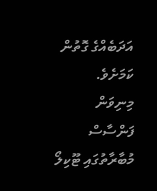އަދަބެއްގެ ގޮތުން ކަމަށެވެ.
މިނިވަން ފަންސާސް މުބާރާތުގައި ޓޫކިލޯ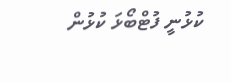ކުޅުނީ ފުޓްބޯޅަ ކުޅުން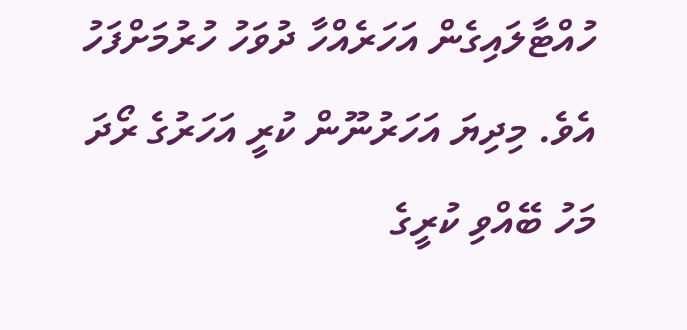ހުއްޓާލައިގެން އަހަރެއްހާ ދުވަހު ހުރުމަށްފަހު އެވެ. މިދިޔަ އަހަރުނޫން ކުރީ އަހަރުގެ ރޯދަ މަހު ބޭއްވި ކުރީގެ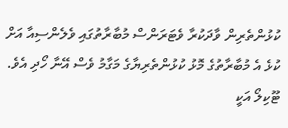ކުޅުންތެރިން ވާދަކުރާ ވެޓަރަންސް މުބާރާތުގައި ވެލެންސިއާ އަށް ކުޅެ އެ މުބާރާތުގެ މޮޅު ކުޅުންތެރިޔާގެ މަގާމު ވެސް އޭނާ ހޯދި އެވެ. ޓޫކިލޯ އަކީ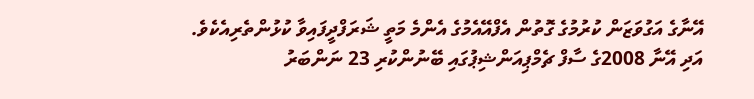އޭނާގެ އަގުވަޒަން ކުރުމުގެ ގޮތުން އެފްއޭއެމުގެ އެންމެ މަތީ ޝަރަފްދީފައިވާ ކުޅުންތެރިއެކެވެ. އަދި އޭނާ 2008ގެ ސާފް ޗެމްޕިއަންޝިޕުގައި ބޭނުންކުރި 23 ނަންބަރު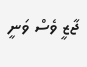ޖާޒީ ވެސް ވަނީ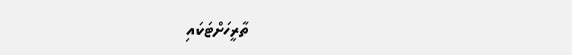ތާރީހަށްޓަކައި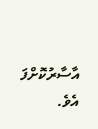އާސާރުކޮށްފަ އެވެ.